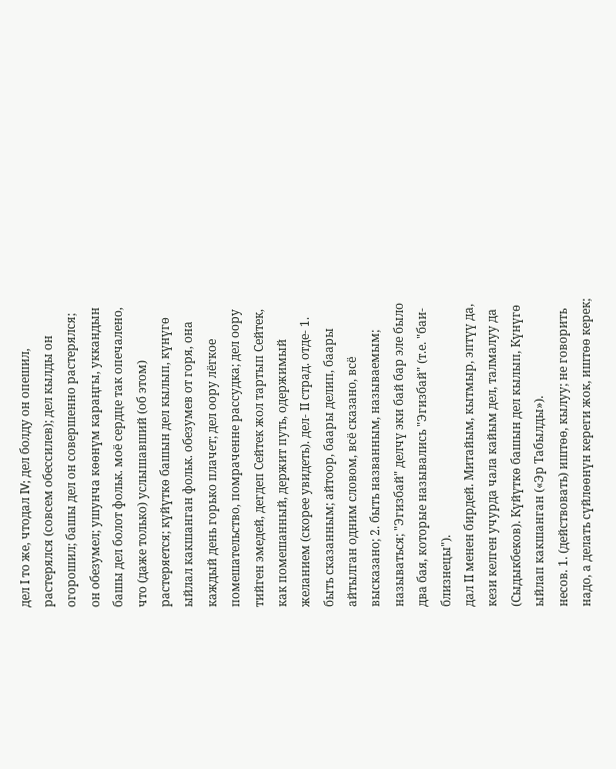дел I то же, чтодал IV; дел болду он опешил, растерялся (совсем обессилев); дел кылды он огорошил; башы дел он совершенно растерялся; он обезумел; ушунча көөнүм караңгы, уккандын башы дел болот фольк. моё сердце так опечалено, что (даже только) услышавший (об этом) растеряется; күйүткө башын дел кылып, күнүгө ыйлал какшанган фольк. обезумев от горя, она каждый день горько плачет; дел оору лёгкое помешательство, помраченне рассудка; дел оору тийген эмедей, дегдеп Сейтек жол тартып Сейтек, как помешанный, держит путь, одержимый желанием (скорее увидеть). дел- II страд. отде- 1. быть сказанным; айтоор, баары делип, баары айтылган одним словом, всё сказано, всё высказано; 2. быть названным, называемым; называться; "Эгизбай" делчү эки бай бар эле было два бая, которые назывались "Эгизбай" (т.е. "баи-близнецы").
дал II менен бирдей. Митайым, кытмыр, эптүү да, кези келген учурда чала кайым дел, талмалуу да (Сыдыкбеков). Күйүткө башын дел кылып, Күнүгө ыйлап какшанган («Эр Табылды»).
несов. 1. (действовать) иштөө, кылуу; не говорить надо, а делать сүйлөөнүн кереги жок, иштөө керек;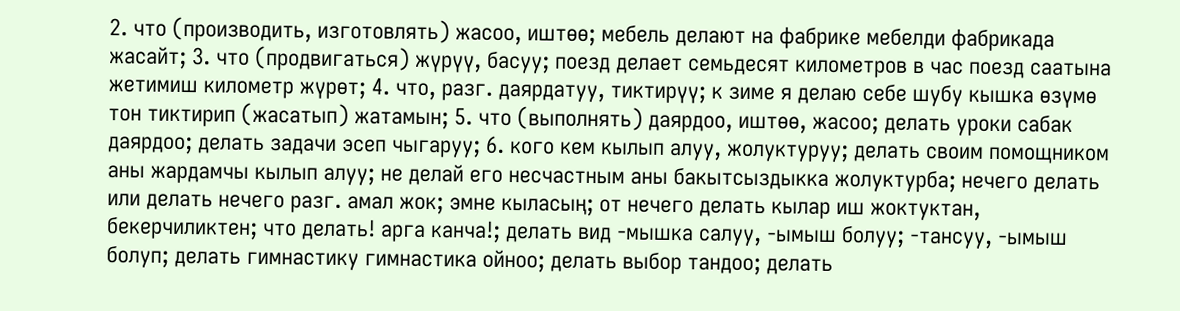2. что (производить, изготовлять) жасоо, иштөө; мебель делают на фабрике мебелди фабрикада жасайт; 3. что (продвигаться) жүрүү, басуу; поезд делает семьдесят километров в час поезд саатына жетимиш километр жүрөт; 4. что, разг. даярдатуу, тиктирүү; к зиме я делаю себе шубу кышка өзүмө тон тиктирип (жасатып) жатамын; 5. что (выполнять) даярдоо, иштөө, жасоо; делать уроки сабак даярдоо; делать задачи эсеп чыгаруу; 6. кого кем кылып алуу, жолуктуруу; делать своим помощником аны жардамчы кылып алуу; не делай его несчастным аны бакытсыздыкка жолуктурба; нечего делать или делать нечего разг. амал жок; эмне кыласың; от нечего делать кылар иш жоктуктан, бекерчиликтен; что делать! арга канча!; делать вид -мышка салуу, -ымыш болуу; -тансуу, -ымыш болуп; делать гимнастику гимнастика ойноо; делать выбор тандоо; делать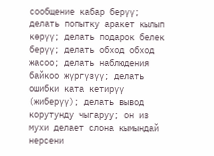сообщение кабар берүү; делать попытку аракет кылып көрүү; делать подарок белек берүү; делать обход обход жасоо; делать наблюдения байкоо жүргүзүү; делать ошибки ката кетирүү (жиберүү); делать вывод корутунду чыгаруу; он из мухи делает слона кымындай нерсени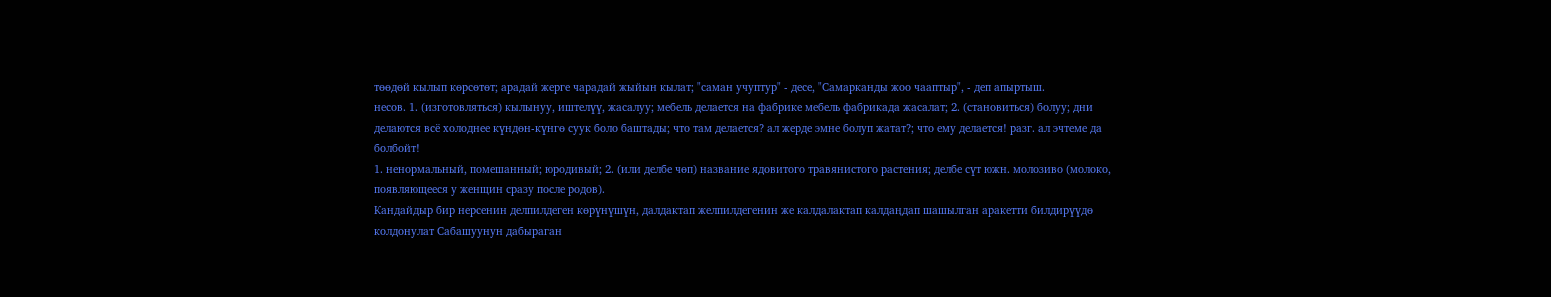төөдөй кылып көрсөтөт; арадай жерге чарадай жыйын кылат; "саман учуптур" - десе, "Самарканды жоо чааптыр", - деп апыртыш.
несов. 1. (изготовляться) кылынуу, иштелүү, жасалуу; мебель делается на фабрике мебель фабрикада жасалат; 2. (становиться) болуу; дни делаются всё холоднее күндөн-күнгө суук боло баштады; что там делается? ал жерде эмне болуп жатат?; что ему делается! разг. ал эчтеме да болбойт!
1. ненормальный, помешанный; юродивый; 2. (или делбе чөп) название ядовитого травянистого растения; делбе сүт южн. молозиво (молоко, появляющееся у женщин сразу после родов).
Кандайдыр бир нерсенин делпилдеген көрүнүшүн, далдактап желпилдегенин же калдалактап калдаңдап шашылган аракетти билдирүүдө колдонулат Сабашуунун дабыраган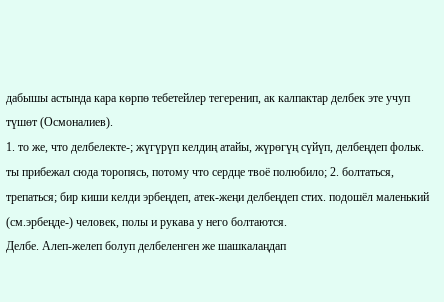дабышы астында кара көрпө тебетейлер тегеренип, ак калпактар делбек эте учуп түшөт (Осмоналиев).
1. то же, что делбелекте-; жүгүрүп келдиң атайы, жүрөгүң сүйүп, делбеңдеп фольк. ты прибежал сюда торопясь, потому что сердце твоё полюбило; 2. болтаться, трепаться; бир киши келди эрбеңдеп, атек-жеңи делбеңдеп стих. подошёл маленький (см.эрбеңде-) человек, полы и рукава у него болтаются.
Делбе. Алеп-желеп болуп делбеленген же шашкалаңдап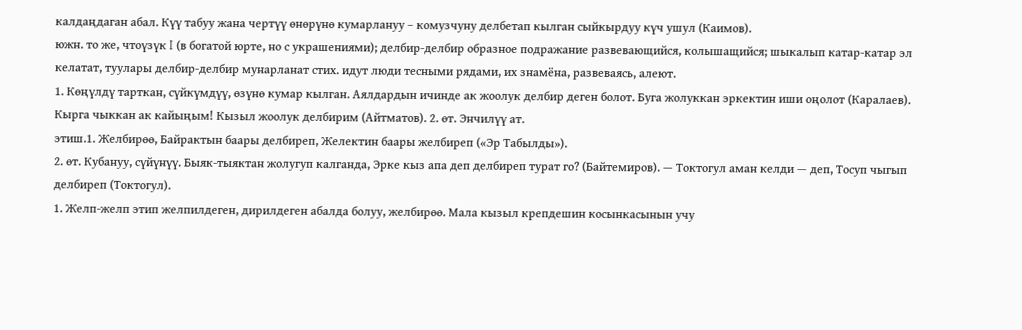калдаңдаган абал. Күү табуу жана чертүү өнөрүнө кумарлануу – комузчуну делбетап кылган сыйкырдуу күч ушул (Каимов).
южн. то же, чтоүзүк I (в богатой юрте, но с украшениями); делбир-делбир образное подражание развевающийся, колышащийся; шыкалып катар-катар эл келатат, туулары делбир-делбир мунарланат стих. идут люди тесными рядами, их знамёна, развеваясь, алеют.
1. Көңүлдү тарткан, сүйкүмдүү, өзүнө кумар кылган. Аялдардын ичинде ак жоолук делбир деген болот. Буга жолуккан эркектин иши оңолот (Каралаев). Кырга чыккан ак кайыңым! Кызыл жоолук делбирим (Айтматов). 2. өт. Энчилүү ат.
этиш.1. Желбирөө, Байрактын баары делбиреп, Желектин баары желбиреп («Эр Табылды»).
2. өт. Кубануу, сүйүнүү. Быяк-тыяктан жолугуп калганда, Эрке кыз апа деп делбиреп турат го? (Байтемиров). — Токтогул аман келди — деп, Тосуп чыгып делбиреп (Токтогул).
1. Желп-желп этип желпилдеген, дирилдеген абалда болуу, желбирөө. Мала кызыл крепдешин косынкасынын учу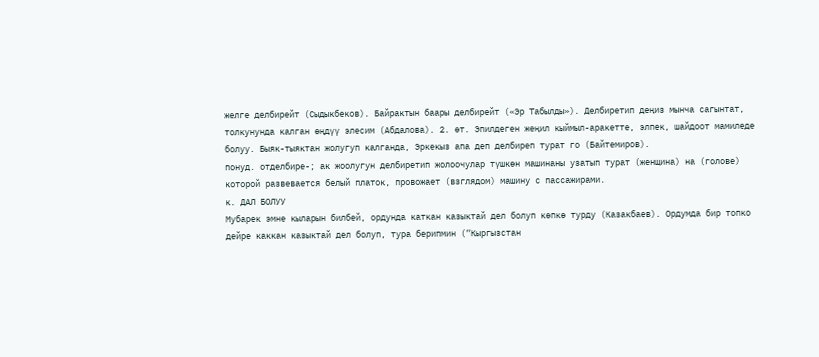желге делбирейт (Сыдыкбеков). Байрактын баары делбирейт («Эр Табылды»). Делбиретип деңиз мынча сагынтат, толкунунда калган өңдүү элесим (Абдалова). 2. өт. Эпилдеген жеңил кыймыл-аракетте, элпек, шайдоот мамиледе болуу. Быяк-тыяктан жолугуп калганда, Эркекыз апа деп делбиреп турат го (Байтемиров).
понуд. отделбире-; ак жоолугун делбиретип жолоочулар түшкөн машинаны узатып турат (женщина) на (голове) которой развевается белый платок, провожает (взглядом) машину с пассажирами.
к. ДАЛ БОЛУУ
Мубарек эмне кыларын билбей, ордунда каткан казыктай дел болуп көпкө турду (Казакбаев). Ордумда бир топко дейре каккан казыктай дел болуп, тура берипмин (“Кыргызстан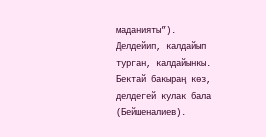маданияты”).
Делдейип, калдайып турган, калдайынкы. Бектай бакыраң көз, делдегей кулак бала (Бейшеналиев).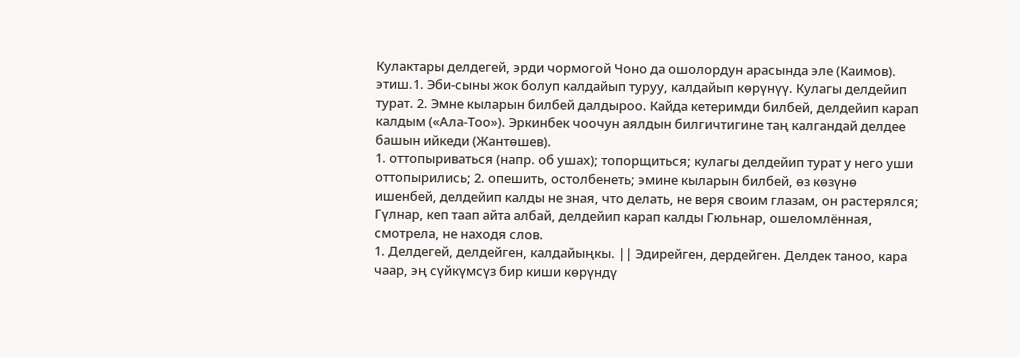Кулактары делдегей, эрди чормогой Чоно да ошолордун арасында эле (Каимов).
этиш.1. Эби-сыны жок болуп калдайып туруу, калдайып көрүнүү. Кулагы делдейип турат. 2. Эмне кыларын билбей далдыроо. Кайда кетеримди билбей, делдейип карап калдым («Ала-Тоо»). Эркинбек чоочун аялдын билгичтигине таң калгандай делдее башын ийкеди (Жантөшев).
1. оттопыриваться (напр. об ушах); топорщиться; кулагы делдейип турат у него уши оттопырились; 2. опешить, остолбенеть; эмине кыларын билбей, өз көзүнө ишенбей, делдейип калды не зная, что делать, не веря своим глазам, он растерялся; Гүлнар, кеп таап айта албай, делдейип карап калды Гюльнар, ошеломлённая, смотрела, не находя слов.
1. Делдегей, делдейген, калдайыңкы. || Эдирейген, дердейген. Делдек таноо, кара чаар, эң сүйкүмсүз бир киши көрүндү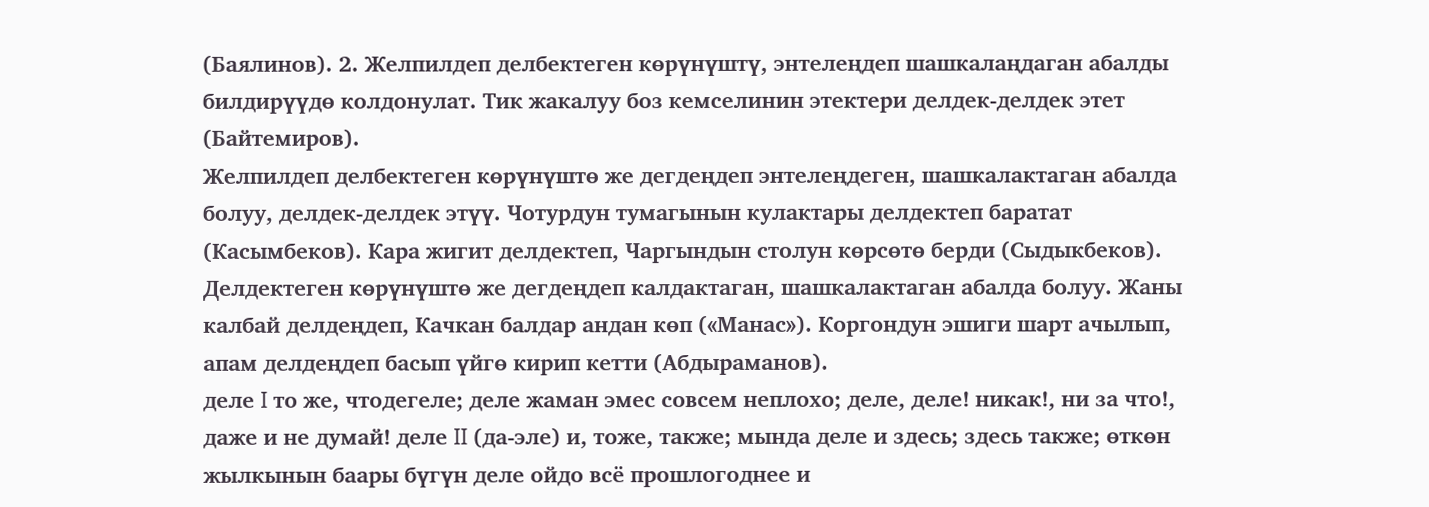(Баялинов). 2. Желпилдеп делбектеген көрүнүштү, энтелеңдеп шашкалаңдаган абалды билдирүүдө колдонулат. Тик жакалуу боз кемселинин этектери делдек-делдек этет (Байтемиров).
Желпилдеп делбектеген көрүнүштө же дегдеңдеп энтелеңдеген, шашкалактаган абалда болуу, делдек-делдек этүү. Чотурдун тумагынын кулактары делдектеп баратат (Касымбеков). Кара жигит делдектеп, Чаргындын столун көрсөтө берди (Сыдыкбеков).
Делдектеген көрүнүштө же дегдеңдеп калдактаган, шашкалактаган абалда болуу. Жаны калбай делдеңдеп, Качкан балдар андан көп («Манас»). Коргондун эшиги шарт ачылып, апам делдеңдеп басып үйгө кирип кетти (Абдыраманов).
деле I то же, чтодегеле; деле жаман эмес совсем неплохо; деле, деле! никак!, ни за что!, даже и не думай! деле II (да-эле) и, тоже, также; мында деле и здесь; здесь также; өткөн жылкынын баары бүгүн деле ойдо всё прошлогоднее и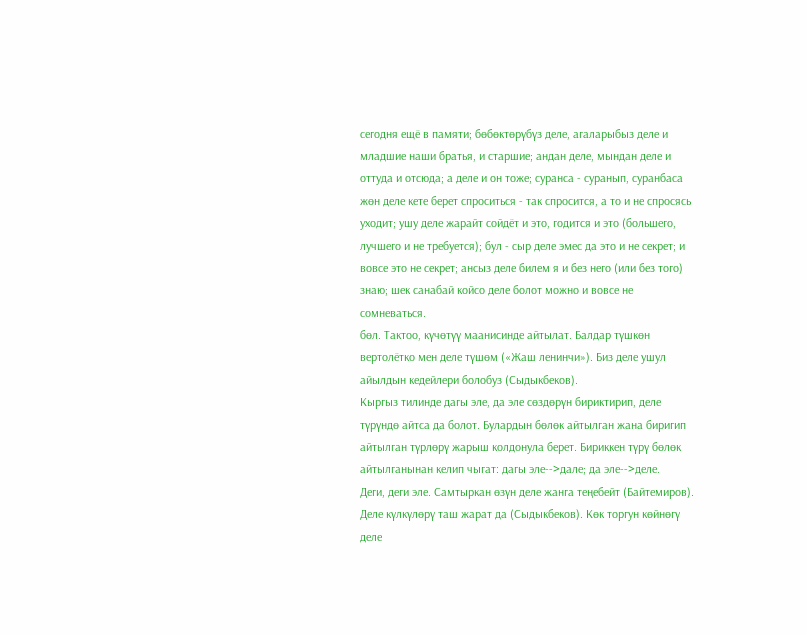сегодня ещё в памяти; бөбөктөрүбүз деле, агаларыбыз деле и младшие наши братья, и старшие; андан деле, мындан деле и оттуда и отсюда; а деле и он тоже; суранса - суранып, суранбаса жөн деле кете берет спроситься - так спросится, а то и не спросясь уходит; ушу деле жарайт сойдёт и это, годится и это (большего, лучшего и не требуется); бул - сыр деле эмес да это и не секрет; и вовсе это не секрет; ансыз деле билем я и без него (или без того) знаю; шек санабай койсо деле болот можно и вовсе не сомневаться.
бөл. Тактоо, күчөтүү маанисинде айтылат. Балдар түшкөн вертолётко мен деле түшөм («Жаш ленинчи»). Биз деле ушул айылдын кедейлери болобуз (Сыдыкбеков).
Кыргыз тилинде дагы эле, да эле сөздөрүн бириктирип, деле түрүндө айтса да болот. Булардын бөлөк айтылган жана биригип айтылган түрлөрү жарыш колдонула берет. Бириккен түрү бөлөк айтылганынан келип чыгат: дагы эле-->дале; да эле-->деле.
Деги, деги эле. Самтыркан өзүн деле жанга теңебейт (Байтемиров). Деле күлкүлөрү таш жарат да (Сыдыкбеков). Көк торгун көйнөгү деле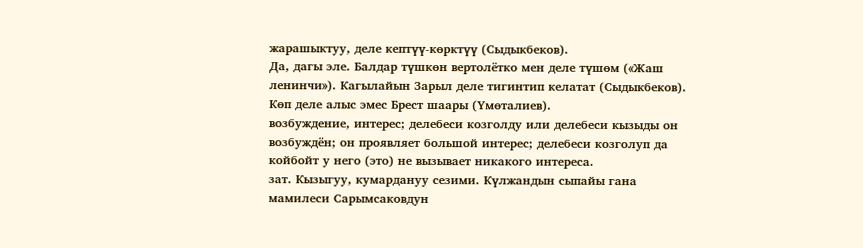жарашыктуу, деле кептүү-көрктүү (Сыдыкбеков).
Да, дагы эле. Балдар түшкөн вертолётко мен деле түшөм («Жаш ленинчи»). Кагылайын Зарыл деле тигинтип келатат (Сыдыкбеков). Көп деле алыс эмес Брест шаары (Үмөталиев).
возбуждение, интерес; делебеси козголду или делебеси кызыды он возбуждён; он проявляет большой интерес; делебеси козголуп да койбойт у него (это) не вызывает никакого интереса.
зат. Кызыгуу, кумардануу сезими. Күлжандын сыпайы гана мамилеси Сарымсаковдун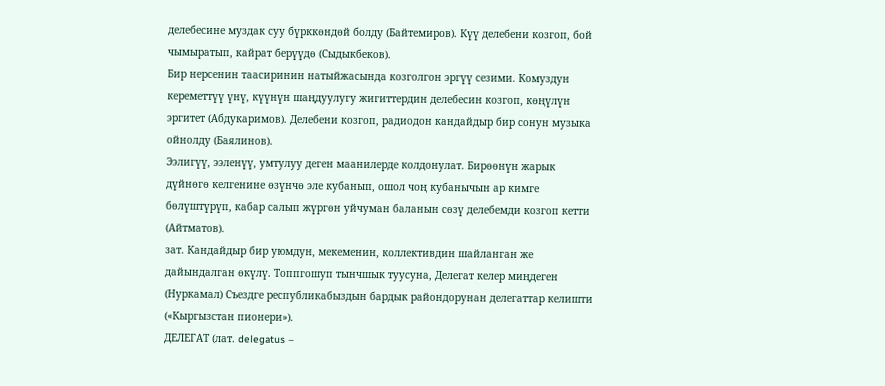делебесине муздак суу бүрккөндөй болду (Байтемиров). Күү делебени козгоп, бой чымыратып, кайрат берүүдө (Сыдыкбеков).
Бир нерсенин таасиринин натыйжасында козголгон эргүү сезими. Комуздун кереметтүү үнү, күүнүн шаңдуулугу жигиттердин делебесин козгоп, көңүлүн эргитет (Абдукаримов). Делебени козгоп, радиодон кандайдыр бир сонун музыка ойнолду (Баялинов).
Ээлигүү, ээленүү, умтулуу деген маанилерде колдонулат. Бирөөнүн жарык дүйнөгө келгенине өзүнчө эле кубанып, ошол чоң кубанычын ар кимге бөлүштүрүп, кабар салып жүргөн уйчуман баланын сөзү делебемди козгоп кетти (Айтматов).
зат. Кандайдыр бир уюмдун, мекеменин, коллективдин шайланган же дайындалган өкүлү. Топпгошуп тынчшык туусуна, Делегат келер миңдеген (Нуркамал) Съездге республикабыздын бардык райондорунан делегаттар келишти («Кыргызстан пионери»).
ДЕЛЕГАТ (лат. delegatus –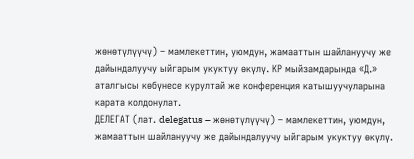жөнөтүлүүчү) – мамлекеттин, уюмдун, жамааттын шайлануучу же дайындалуучу ыйгарым укуктуу өкүлү. КР мыйзамдарында «Д.» аталгысы көбүнесе курултай же конференция катышуучуларына карата колдонулат.
ДЕЛЕГАТ (лат. delegatus – жөнөтүлүүчү) – мамлекеттин, уюмдун, жамааттын шайлануучу же дайындалуучу ыйгарым укуктуу өкүлү.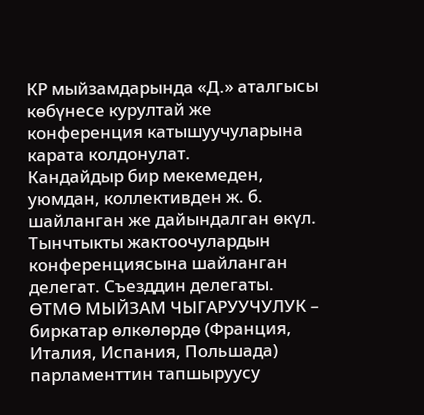КР мыйзамдарында «Д.» аталгысы көбүнесе курултай же конференция катышуучуларына карата колдонулат.
Кандайдыр бир мекемеден, уюмдан, коллективден ж. б. шайланган же дайындалган өкүл. Тынчтыкты жактоочулардын конференциясына шайланган делегат. Съезддин делегаты.
ӨТМӨ МЫЙЗАМ ЧЫГАРУУЧУЛУК – биркатар өлкөлөрдө (Франция, Италия, Испания, Польшада) парламенттин тапшыруусу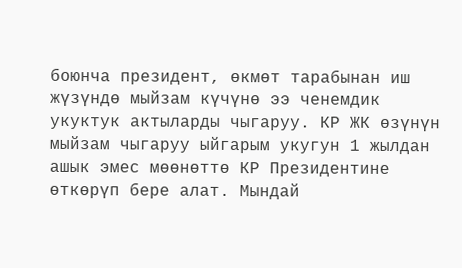боюнча президент, өкмөт тарабынан иш жүзүндө мыйзам күчүнө ээ ченемдик укуктук актыларды чыгаруу. КР ЖК өзүнүн мыйзам чыгаруу ыйгарым укугун 1 жылдан ашык эмес мөөнөттө КР Президентине өткөрүп бере алат. Мындай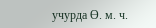учурда Ө. м. ч.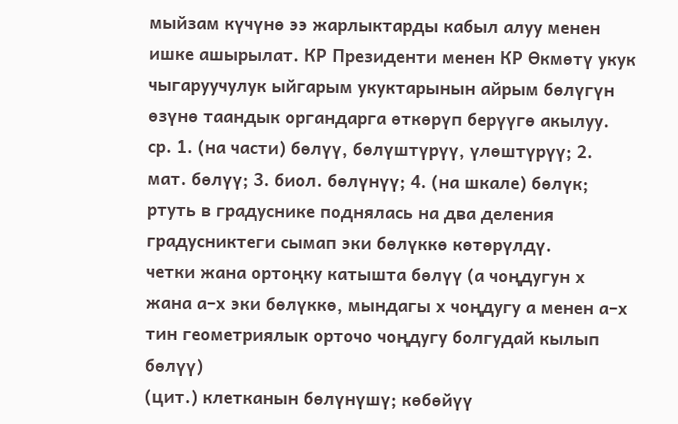мыйзам күчүнө ээ жарлыктарды кабыл алуу менен ишке ашырылат. КР Президенти менен КР Өкмөтү укук чыгаруучулук ыйгарым укуктарынын айрым бөлүгүн өзүнө таандык органдарга өткөрүп берүүгө акылуу.
ср. 1. (на части) бөлүү, бөлүштүрүү, үлөштүрүү; 2. мат. бөлүү; 3. биол. бөлүнүү; 4. (на шкале) бөлүк; ртуть в градуснике поднялась на два деления градусниктеги сымап эки бөлүккө көтөрүлдү.
четки жана ортоңку катышта бөлүү (а чоңдугун х жана а–х эки бөлүккө, мындагы х чоңдугу а менен а–х тин геометриялык орточо чоңдугу болгудай кылып бөлүү)
(цит.) клетканын бөлүнүшү; көбөйүү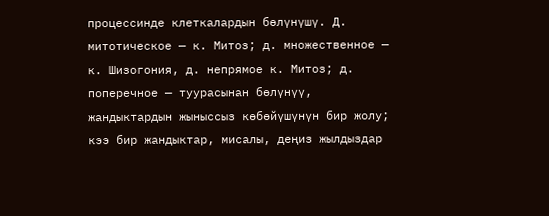процессинде клеткалардын бөлүнүшү. Д. митотическое — к. Митоз; д. множественное — к. Шизогония, д. непрямое к. Митоз; д. поперечное — туурасынан бөлүнүү, жандыктардын жыныссыз көбөйүшүнүн бир жолу; кээ бир жандыктар, мисалы, деңиз жылдыздар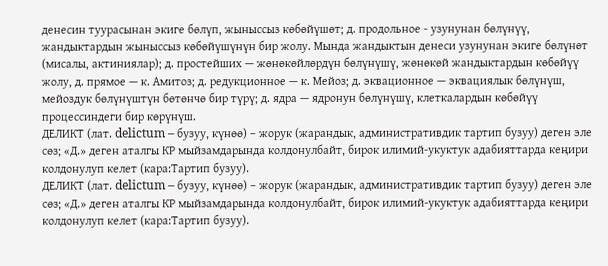денесин туурасынан экиге бөлүп, жыныссыз көбөйүшөт; д. продольное - узунунан бөлүнүү, жандыктардын жыныссыз көбөйүшүнүн бир жолу. Мында жандыктын денеси узунунан экиге бөлүнөт (мисалы, актиниялар); д. простейших — жөнөкөйлөрдүн бөлүнүшү, жөнөкөй жандыктардын көбөйүү жолу, д. прямое — к. Амитоз; д. редукционное — к. Мейоз; д. эквационное — эквациялык бөлүнүш, мейоздук бөлүнүштүн бөтөнчө бир түрү; д. ядра — ядронун бөлүнүшү, клеткалардын көбөйүү процессиндеги бир көрүнүш.
ДЕЛИКТ (лат. delictum – бузуу, күнөө) – жорук (жарандык, административдик тартип бузуу) деген эле сөз; «Д.» деген аталгы КР мыйзамдарында колдонулбайт, бирок илимий-укуктук адабияттарда кеңири колдонулуп келет (кара:Тартип бузуу).
ДЕЛИКТ (лат. delictum – бузуу, күнөө) – жорук (жарандык, административдик тартип бузуу) деген эле сөз; «Д.» деген аталгы КР мыйзамдарында колдонулбайт, бирок илимий-укуктук адабияттарда кеңири колдонулуп келет (кара:Тартип бузуу).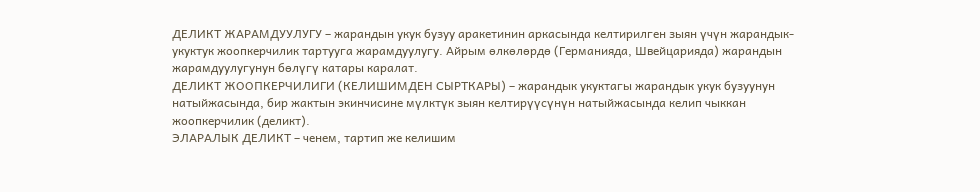ДЕЛИКТ ЖАРАМДУУЛУГУ – жарандын укук бузуу аракетинин аркасында келтирилген зыян үчүн жарандык-укуктук жоопкерчилик тартууга жарамдуулугу. Айрым өлкөлөрдө (Германияда, Швейцарияда) жарандын жарамдуулугунун бөлүгү катары каралат.
ДЕЛИКТ ЖООПКЕРЧИЛИГИ (КЕЛИШИМДЕН СЫРТКАРЫ) – жарандык укуктагы жарандык укук бузуунун натыйжасында, бир жактын экинчисине мүлктүк зыян келтирүүсүнүн натыйжасында келип чыккан жоопкерчилик (деликт).
ЭЛАРАЛЫК ДЕЛИКТ – ченем, тартип же келишим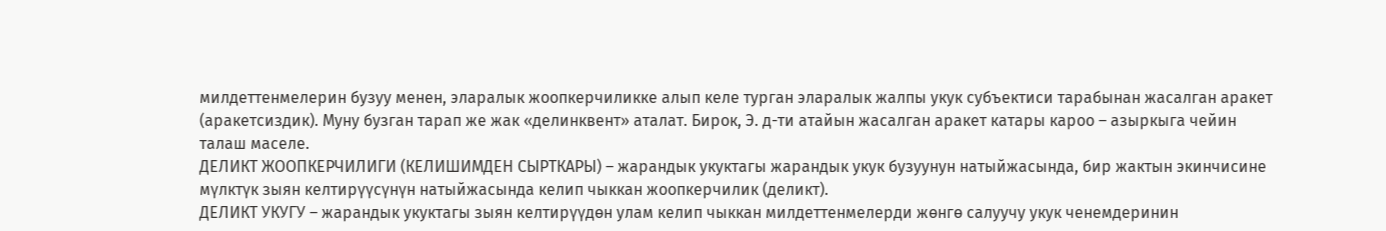милдеттенмелерин бузуу менен, эларалык жоопкерчиликке алып келе турган эларалык жалпы укук субъектиси тарабынан жасалган аракет (аракетсиздик). Муну бузган тарап же жак «делинквент» аталат. Бирок, Э. д-ти атайын жасалган аракет катары кароо – азыркыга чейин талаш маселе.
ДЕЛИКТ ЖООПКЕРЧИЛИГИ (КЕЛИШИМДЕН СЫРТКАРЫ) – жарандык укуктагы жарандык укук бузуунун натыйжасында, бир жактын экинчисине мүлктүк зыян келтирүүсүнүн натыйжасында келип чыккан жоопкерчилик (деликт).
ДЕЛИКТ УКУГУ – жарандык укуктагы зыян келтирүүдөн улам келип чыккан милдеттенмелерди жөнгө салуучу укук ченемдеринин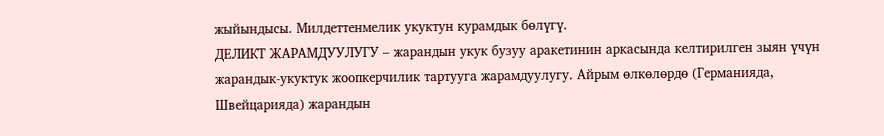жыйындысы. Милдеттенмелик укуктун курамдык бөлүгү.
ДЕЛИКТ ЖАРАМДУУЛУГУ – жарандын укук бузуу аракетинин аркасында келтирилген зыян үчүн жарандык-укуктук жоопкерчилик тартууга жарамдуулугу. Айрым өлкөлөрдө (Германияда, Швейцарияда) жарандын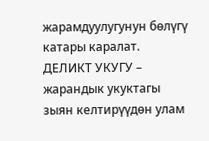жарамдуулугунун бөлүгү катары каралат.
ДЕЛИКТ УКУГУ – жарандык укуктагы зыян келтирүүдөн улам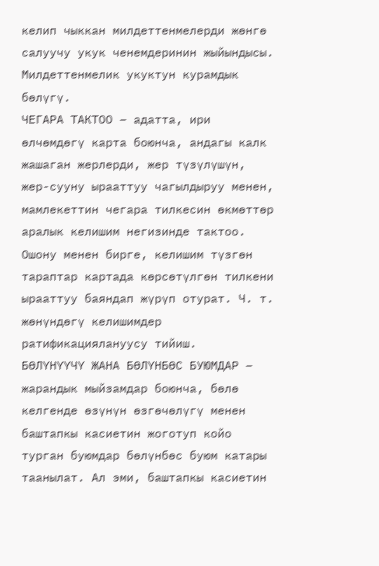келип чыккан милдеттенмелерди жөнгө салуучу укук ченемдеринин жыйындысы. Милдеттенмелик укуктун курамдык бөлүгү.
ЧЕГАРА ТАКТОО – адатта, ири өлчөмдөгү карта боюнча, андагы калк жашаган жерлерди, жер түзүлүшүн, жер-сууну ырааттуу чагылдыруу менен, мамлекеттин чегара тилкесин өкмөттөр аралык келишим негизинде тактоо. Ошону менен бирге, келишим түзгөн тараптар картада көрсөтүлгөн тилкени ырааттуу баяндап жүрүп отурат. Ч. т. жөнүндөгү келишимдер ратификациялануусу тийиш.
БӨЛҮНҮҮЧҮ ЖАНА БӨЛҮНБӨС БУЮМДАР – жарандык мыйзамдар боюнча, бөлө келгенде өзүнүн өзгөчөлүгү менен баштапкы касиетин жоготуп койо турган буюмдар бөлүнбөс буюм катары таанылат. Ал эми, баштапкы касиетин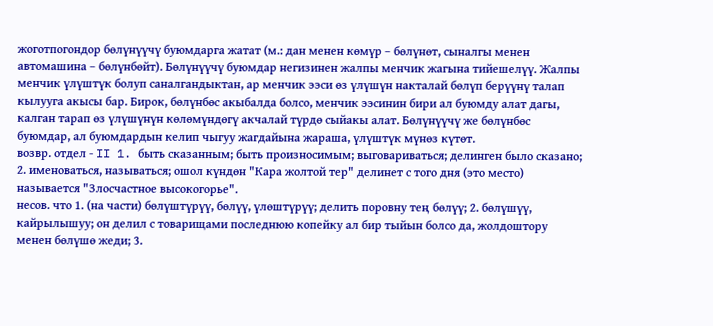жоготпогондор бөлүнүүчү буюмдарга жатат (м.: дан менен көмүр – бөлүнөт, сыналгы менен автомашина – бөлүнбөйт). Бөлүнүүчү буюмдар негизинен жалпы менчик жагына тийешелүү. Жалпы менчик үлүштүк болуп саналгандыктан, ар менчик ээси өз үлүшүн накталай бөлүп берүүнү талап кылууга акысы бар. Бирок, бөлүнбөс акыбалда болсо, менчик ээсинин бири ал буюмду алат дагы, калган тарап өз үлүшүнүн көлөмүндөгү акчалай түрдө сыйакы алат. Бөлүнүүчү же бөлүнбөс буюмдар, ал буюмдардын келип чыгуу жагдайына жараша, үлүштүк мүнөз күтөт.
возвр. отдел - II 1. быть сказанным; быть произносимым; выговариваться; делинген было сказано; 2. именоваться, называться; ошол күндөн "Кара жолтой тер" делинет с того дня (это место) называется "Злосчастное высокогорье".
несов. что 1. (на части) бөлүштүрүү, бөлүү, үлөштүрүү; делить поровну тең бөлүү; 2. бөлүшүү, кайрылышуу; он делил с товарищами последнюю копейку ал бир тыйын болсо да, жолдоштору менен бөлүшө жеди; 3.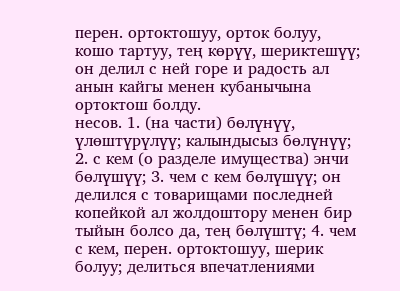перен. ортоктошуу, орток болуу, кошо тартуу, тең көрүү, шериктешүү; он делил с ней горе и радость ал анын кайгы менен кубанычына ортоктош болду.
несов. 1. (на части) бөлүнүү, үлөштүрүлүү; калындысыз бөлүнүү; 2. с кем (о разделе имущества) энчи бөлүшүү; 3. чем с кем бөлүшүү; он делился с товарищами последней копейкой ал жолдоштору менен бир тыйын болсо да, тең бөлүштү; 4. чем с кем, перен. ортоктошуу, шерик болуу; делиться впечатлениями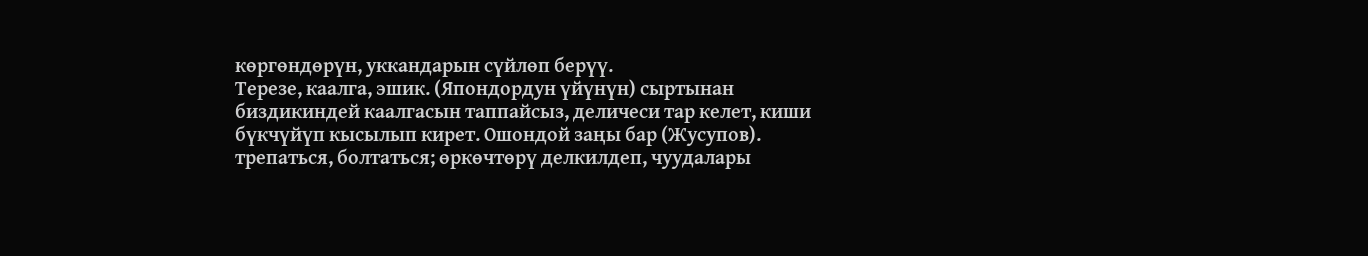көргөндөрүн, уккандарын сүйлөп берүү.
Терезе, каалга, эшик. (Япондордун үйүнүн) сыртынан биздикиндей каалгасын таппайсыз, деличеси тар келет, киши бүкчүйүп кысылып кирет. Ошондой заңы бар (Жусупов).
трепаться, болтаться; өркөчтөрү делкилдеп, чуудалары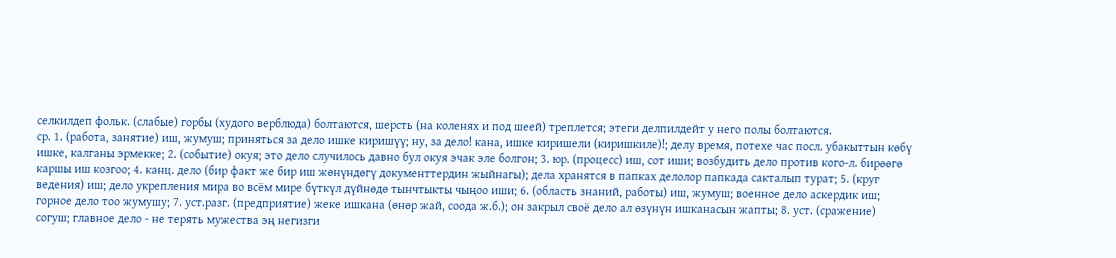селкилдеп фольк. (слабые) горбы (худого верблюда) болтаются, шерсть (на коленях и под шеей) треплется; этеги делпилдейт у него полы болтаются.
ср. 1. (работа, занятие) иш, жумуш; приняться за дело ишке киришүү; ну, за дело! кана, ишке киришели (киришкиле)!; делу время, потехе час посл. убакыттын көбү ишке, калганы эрмекке; 2. (событие) окуя; это дело случилось давно бул окуя эчак эле болгон; 3. юр. (процесс) иш, сот иши; возбудить дело против кого-л. бирөөгө каршы иш козгоо; 4. канц. дело (бир факт же бир иш жөнүндөгү документтердин жыйнагы); дела хранятся в папках делолор папкада сакталып турат; 5. (круг ведения) иш; дело укрепления мира во всём мире бүткүл дүйнөдө тынчтыкты чыңоо иши; 6. (область знаний, работы) иш, жумуш; военное дело аскердик иш; горное дело тоо жумушу; 7. уст.разг. (предприятие) жеке ишкана (өнөр жай, соода ж.б.); он закрыл своё дело ал өзүнүн ишканасын жапты; 8. уст. (сражение) согуш; главное дело - не терять мужества эң негизги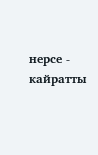нерсе - кайратты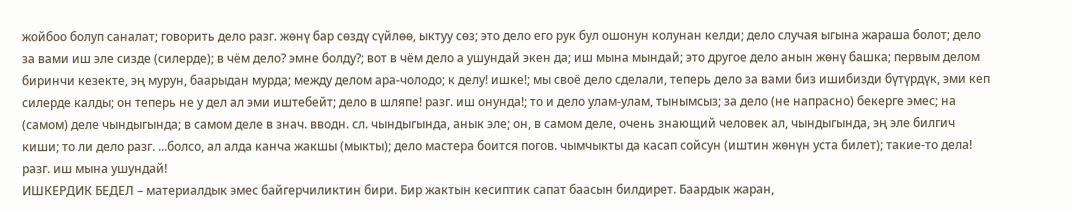жойбоо болуп саналат; говорить дело разг. жөнү бар сөздү сүйлөө, ыктуу сөз; это дело его рук бул ошонун колунан келди; дело случая ыгына жараша болот; дело за вами иш эле сизде (силерде); в чём дело? эмне болду?; вот в чём дело а ушундай экен да; иш мына мындай; это другое дело анын жөнү башка; первым делом биринчи кезекте, эң мурун, баарыдан мурда; между делом ара-чолодо; к делу! ишке!; мы своё дело сделали, теперь дело за вами биз ишибизди бүтүрдүк, эми кеп силерде калды; он теперь не у дел ал эми иштебейт; дело в шляпе! разг. иш онунда!; то и дело улам-улам, тынымсыз; за дело (не напрасно) бекерге эмес; на (самом) деле чындыгында; в самом деле в знач. вводн. сл. чындыгында, анык эле; он, в самом деле, очень знающий человек ал, чындыгында, эң эле билгич киши; то ли дело разг. ...болсо, ал алда канча жакшы (мыкты); дело мастера боится погов. чымчыкты да касап сойсун (иштин жөнүн уста билет); такие-то дела! разг. иш мына ушундай!
ИШКЕРДИК БЕДЕЛ – материалдык эмес байгерчиликтин бири. Бир жактын кесиптик сапат баасын билдирет. Баардык жаран,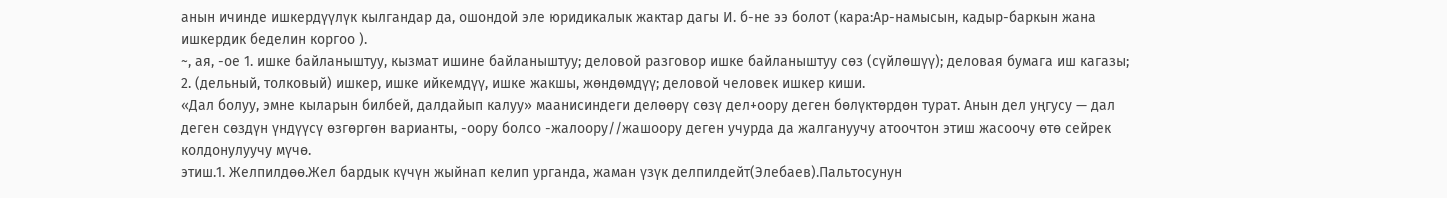анын ичинде ишкердүүлүк кылгандар да, ошондой эле юридикалык жактар дагы И. б-не ээ болот (кара:Ар-намысын, кадыр-баркын жана ишкердик беделин коргоо ).
~, ая, -ое 1. ишке байланыштуу, кызмат ишине байланыштуу; деловой разговор ишке байланыштуу сөз (сүйлөшүү); деловая бумага иш кагазы; 2. (дельный, толковый) ишкер, ишке ийкемдүү, ишке жакшы, жөндөмдүү; деловой человек ишкер киши.
«Дал болуу, эмне кыларын билбей, далдайып калуу» маанисиндеги делөөрү сөзү дел+оору деген бөлүктөрдөн турат. Анын дел уңгусу — дал деген сөздүн үндүүсү өзгөргөн варианты, -оору болсо -жалоору//жашоору деген учурда да жалгануучу атоочтон этиш жасоочу өтө сейрек колдонулуучу мүчө.
этиш.1. Желпилдөө.Жел бардык күчүн жыйнап келип урганда, жаман үзүк делпилдейт(Элебаев).Пальтосунун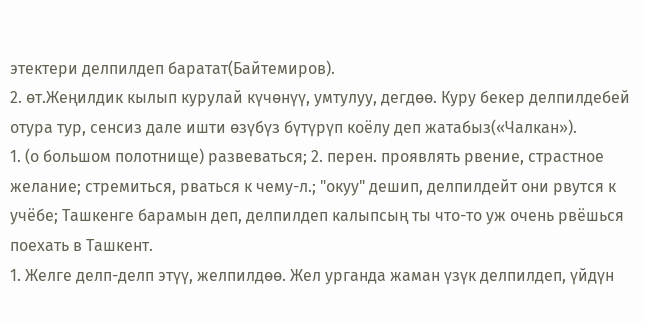этектери делпилдеп баратат(Байтемиров).
2. өт.Жеңилдик кылып курулай күчөнүү, умтулуу, дегдөө. Куру бекер делпилдебей отура тур, сенсиз дале ишти өзүбүз бүтүрүп коёлу деп жатабыз(«Чалкан»).
1. (о большом полотнище) развеваться; 2. перен. проявлять рвение, страстное желание; стремиться, рваться к чему-л.; "окуу" дешип, делпилдейт они рвутся к учёбе; Ташкенге барамын деп, делпилдеп калыпсың ты что-то уж очень рвёшься поехать в Ташкент.
1. Желге делп-делп этүү, желпилдөө. Жел урганда жаман үзүк делпилдеп, үйдүн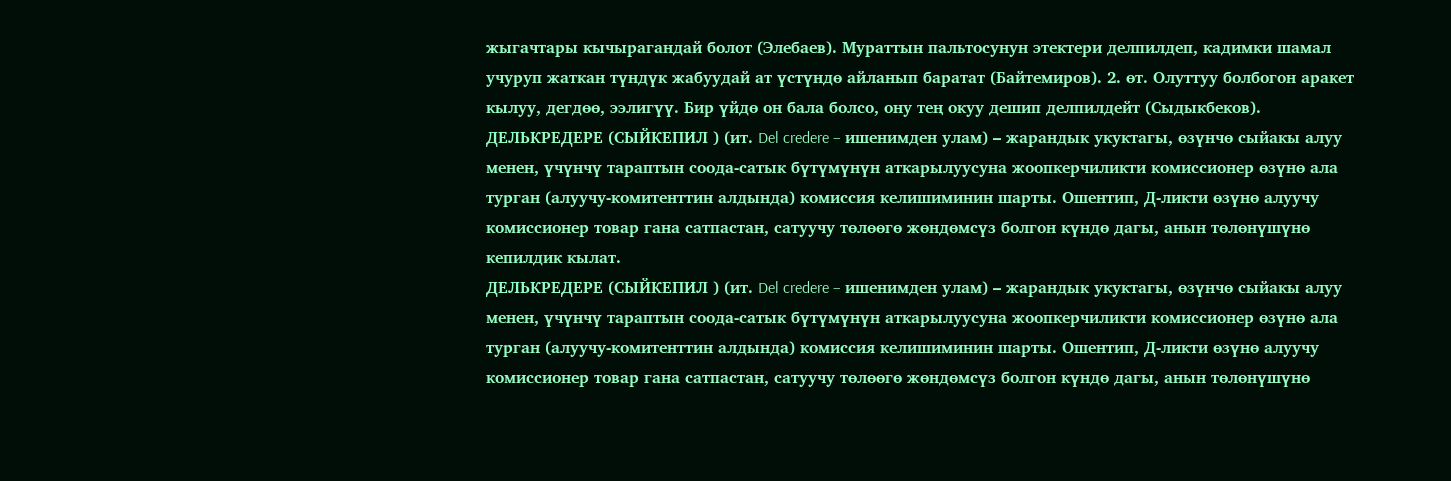жыгачтары кычырагандай болот (Элебаев). Мураттын пальтосунун этектери делпилдеп, кадимки шамал учуруп жаткан түндүк жабуудай ат үстүндө айланып баратат (Байтемиров). 2. өт. Олуттуу болбогон аракет кылуу, дегдөө, ээлигүү. Бир үйдө он бала болсо, ону тең окуу дешип делпилдейт (Сыдыкбеков).
ДЕЛЬКРЕДЕРЕ (СЫЙКЕПИЛ ) (ит. Del credere – ишенимден улам) – жарандык укуктагы, өзүнчө сыйакы алуу менен, үчүнчү тараптын соода-сатык бүтүмүнүн аткарылуусуна жоопкерчиликти комиссионер өзүнө ала турган (алуучу-комитенттин алдында) комиссия келишиминин шарты. Ошентип, Д-ликти өзүнө алуучу комиссионер товар гана сатпастан, сатуучу төлөөгө жөндөмсүз болгон күндө дагы, анын төлөнүшүнө кепилдик кылат.
ДЕЛЬКРЕДЕРЕ (СЫЙКЕПИЛ ) (ит. Del credere – ишенимден улам) – жарандык укуктагы, өзүнчө сыйакы алуу менен, үчүнчү тараптын соода-сатык бүтүмүнүн аткарылуусуна жоопкерчиликти комиссионер өзүнө ала турган (алуучу-комитенттин алдында) комиссия келишиминин шарты. Ошентип, Д-ликти өзүнө алуучу комиссионер товар гана сатпастан, сатуучу төлөөгө жөндөмсүз болгон күндө дагы, анын төлөнүшүнө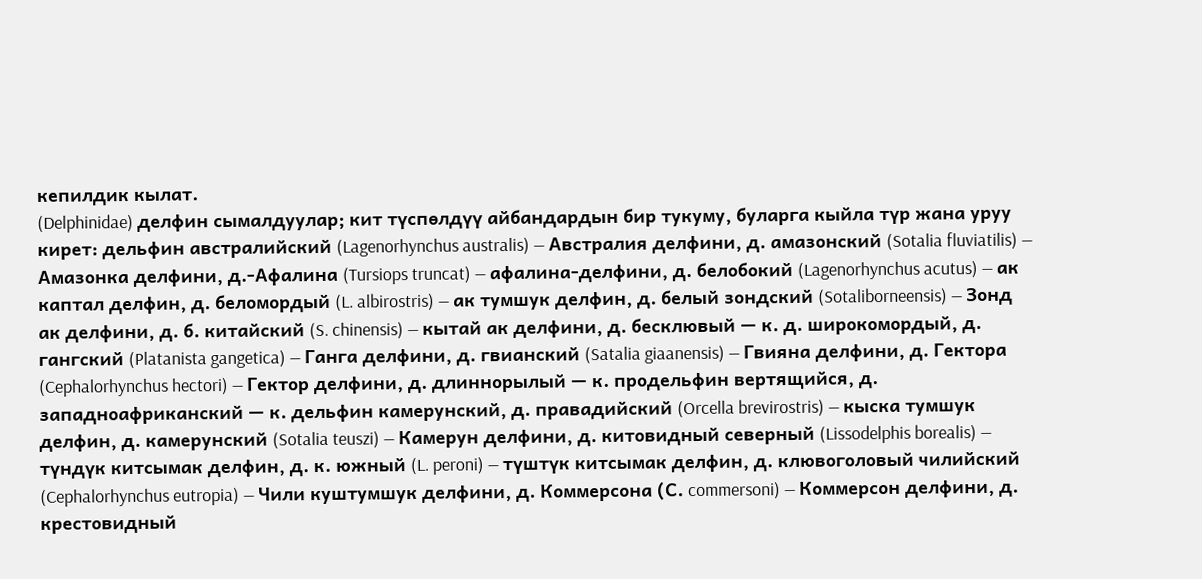кепилдик кылат.
(Delphinidae) делфин сымалдуулар; кит түспөлдүү айбандардын бир тукуму, буларга кыйла түр жана уруу кирет: дельфин австралийский (Lagenorhynchus australis) — Австралия делфини, д. амазонский (Sotalia fluviatilis) — Амазонка делфини, д.-Афалина (Tursiops truncat) — афалина-делфини, д. белобокий (Lagenorhynchus acutus) — ак каптал делфин, д. беломордый (L. albirostris) — ак тумшук делфин, д. белый зондский (Sotaliborneensis) — Зонд ак делфини, д. б. китайский (S. chinensis) — кытай ак делфини, д. бесклювый — к. д. широкомордый, д. гангский (Platanista gangetica) — Ганга делфини, д. гвианский (Satalia giaanensis) — Гвияна делфини, д. Гектора (Cephalorhynchus hectori) — Гектор делфини, д. длиннорылый — к. продельфин вертящийся, д. западноафриканский — к. дельфин камерунский, д. правадийский (Orcella brevirostris) — кыска тумшук делфин, д. камерунский (Sotalia teuszi) — Камерун делфини, д. китовидный северный (Lissodelphis borealis) — түндүк китсымак делфин, д. к. южный (L. peroni) — түштүк китсымак делфин, д. клювоголовый чилийский (Cephalorhynchus eutropia) — Чили куштумшук делфини, д. Коммерсона (С. commersoni) — Коммерсон делфини, д. крестовидный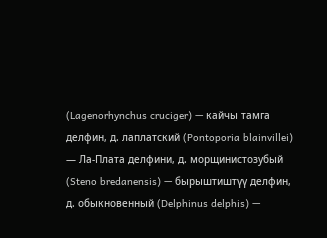(Lagenorhynchus cruciger) — кайчы тамга делфин, д. лаплатский (Pontoporia blainvillei) — Ла-Плата делфини, д. морщинистозубый (Steno bredanensis) — бырыштиштүү делфин, д. обыкновенный (Delphinus delphis) —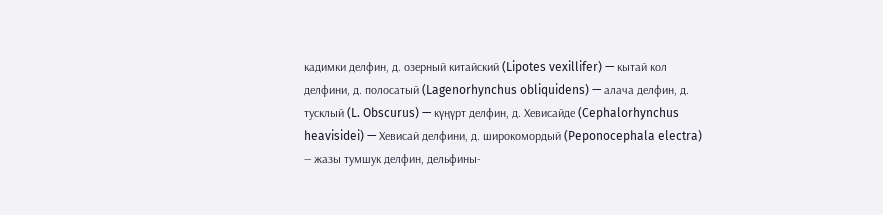кадимки делфин, д. озерный китайский (Lipotes vexillifer) — кытай кол делфини, д. полосатый (Lagenorhynchus obliquidens) — алача делфин, д. тусклый (L. Obscurus) — күңүрт делфин, д. Хевисайде (Cephalorhynchus heavisidei) — Хевисай делфини, д. широкомордый (Peponocephala electra) — жазы тумшук делфин, дельфины-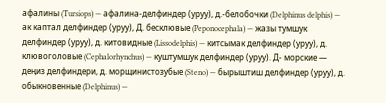афалины (Tursiops) — афалина-делфиндер (уруу), д.-белобочки (Delphinus delphis) — ак каптал делфиндер (уруу), Д. бесклювые (Peponocephala) — жазы тумшук делфиндер (уруу), д. китовидные (Lissodelphis) — китсымак делфиндер (уруу), д. клювоголовые (Cephalorhynchus) — куштумшук делфиндер (уруу). Д- морские — деңиз делфиндери, д. морщинистозубые (Steno) — бырыштиш делфиндер (уруу), д. обыкновенные (Delphinus) —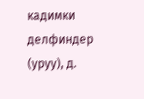кадимки делфиндер (уруу), д.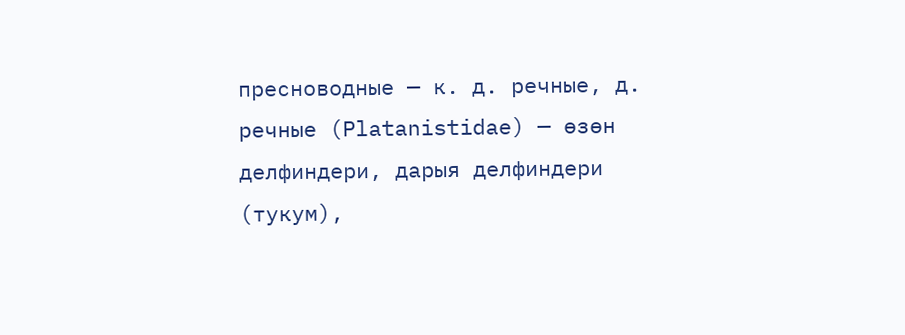пресноводные — к. д. речные, д. речные (Platanistidae) — өзөн делфиндери, дарыя делфиндери (тукум),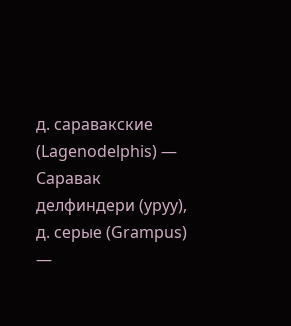д. саравакские (Lagenodelphis) — Саравак делфиндери (уруу), д. серые (Grampus) —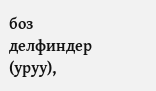боз делфиндер (уруу),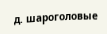д. шароголовые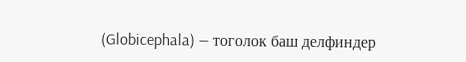(Globicephala) — тоголок баш делфиндер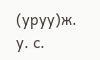(уруу)ж. у. с.